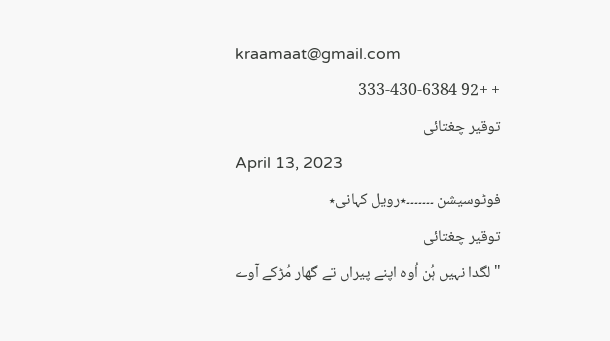kraamaat@gmail.com
+ +92 333-430-6384
توقیر چغتائی
April 13, 2023
فوٹوسیشن ۔۔۔۔۔۔۔٭رویل کہانی٭
توقیر چغتائی
" لگدا نہیں ہُن اُوہ اپنے پیراں تے گھار مُڑکے آوے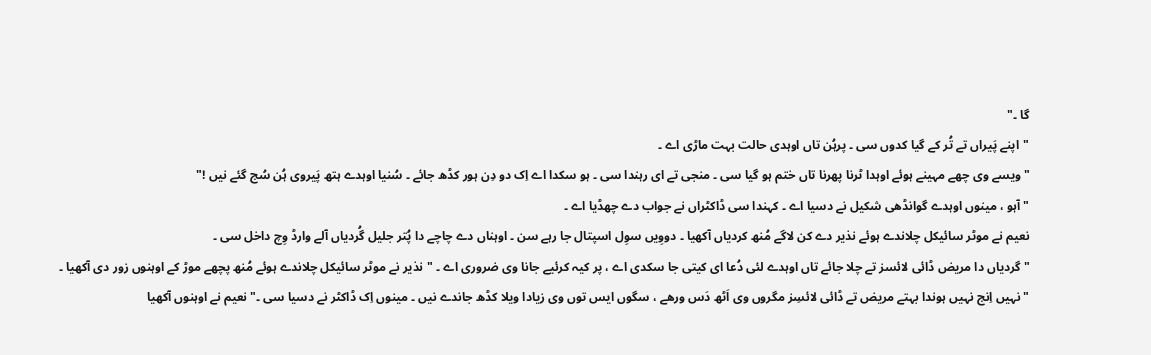گا ۔"
"اپنے پَیراں تے تُر کے گیا کدوں سی ۔ پرہُن تاں اوہدی حالت بہت ماڑی اے ۔
"ویسے وی چھے مہینے ہوئے اوہدا ٹرنا پھرنا تاں ختم ہو گیا سی ۔ منجی تے ای رہندا سی ۔ ہو سکدا اے اِک دو دِن ہور کڈھ جائے ۔ سُنیا اوہدے ہتھ پَیروی ہُن سُج گئے نیں !"
"آہو ، مینوں اوہدے گوانڈھی شکیل نے دسیا اے ۔ کہندا سی ڈاکٹراں نے جواب دے چھڈیا اے ۔
نعیم نے موٹر سائیکل چلاندے ہوئے نذیر دے کن لاگے مُنھ کردیاں آکھیا ۔ دووِیں سوِل اسپتال جا رہے سن ۔ اوہناں دے چاچے دا پُتر جلیل گُردیاں آلے وارڈ وِچ داخل سی ۔
" گردیاں دا مریض ڈائی لائسز تے چلا جائے تاں اوہدے لئی دُعا ای کیتی جا سکدی اے ، پر کیہ کرئیے جانا وی ضروری اے ۔ "نذیر نے موٹر سائیکل چلاندے ہوئے مُنھ پچھے موڑ کے اوہنوں زور دی آکھیا ۔
" نہیں اِنج نہیں ہوندا بہتے مریض تے ڈائی لائسِز مگروں وی اَٹھ دَس ورھے ، سگوں ایس توں وی زیادا ویلا کڈھ جاندے نیں ۔ مینوں اِک ڈاکٹر نے دسیا سی ۔" نعیم نے اوہنوں آکھیا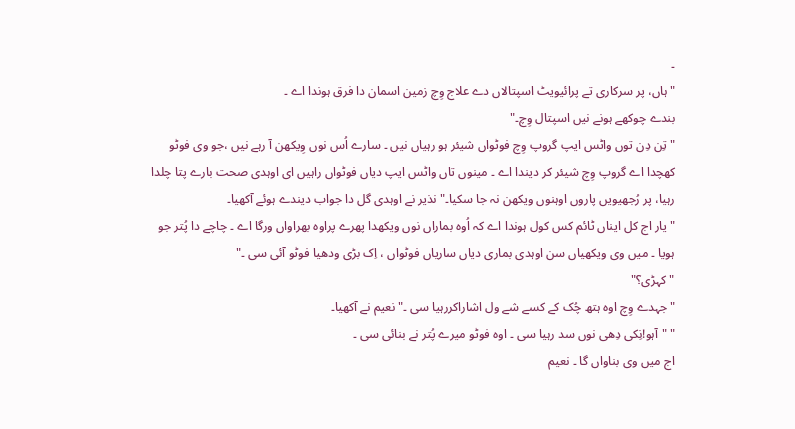۔
"ہاں، پر سرکاری تے پرائیویٹ اسپتالاں دے علاج وِچ زمین اسمان دا فرق ہوندا اے ۔
بندے چوکھے ہونے نیں اسپتال وِچ۔"
" تِن دِن توں واٹس ایپ گروپ وِچ فوٹواں شیئر ہو رہیاں نیں ۔ سارے اُس نوں وِیکھن آ رہے نیں ،جو وی فوٹو کھچدا اے گروپ وِچ شیئر کر دیندا اے ۔ مینوں تاں واٹس ایپ دیاں فوٹواں راہیں ای اوہدی صحت بارے پتا چلدا رہیا، پر رُجھیویں پاروں اوہنوں ویکھن نہ جا سکیا۔" نذیر نے اوہدی گل دا جواب دیندے ہوئے آکھیا۔
" یار اج کل ایناں ٹائم کس کول ہوندا اے کہ اُوہ بماراں نوں ویکھدا پھرے پراوہ بھراواں ورگا اے ۔ چاچے دا پُتر جو ہویا ۔ میں وی ویکھیاں سن اوہدی بماری دیاں ساریاں فوٹواں ، اِک بڑی ودھیا فوٹو آئی سی ۔"
"کہڑی؟"
"جہدے وِچ اوہ ہتھ چُک کے کسے شے ول اشاراکررہیا سی ۔" نعیم نے آکھیا۔
" "آہو!نِکی دِھی نوں سد رہیا سی ۔ اوہ فوٹو میرے پُتر نے بنائی سی ۔
اج میں وی بناواں گا ۔ نعیم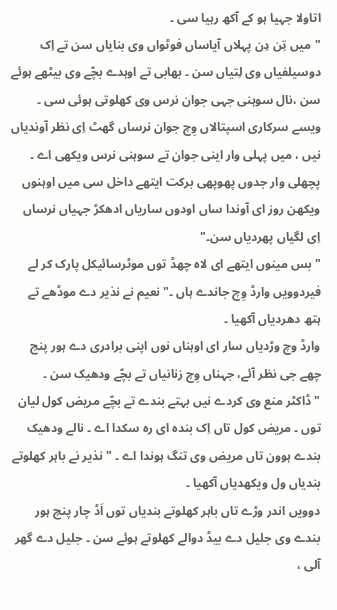اتاولا جہیا ہو کے آکھ رہیا سی ۔
" میں تِن دِن پہلاں آیاساں فوٹواں وی بنایاں سن تے اِک دوسیلفیاں وی لِتیاں سن ۔ بھابی تے اوہدے بچّے وی بیٹھے ہوئے سن ،نال سوہنی جہی جوان نرس وی کھلوتی ہوئی سی ۔ ویسے سرکاری اسپتالاں وِچ جوان نرساں گھٹ اِی نظر آوندیاں نیں ، میں پہلی وار اینی جوان تے سوہنی نرس ویکھی اے ۔ پچھلی وار جدوں پھوپھی برکت ایتھے داخل سی میں اوہنوں ویکھن روز ای آوندا ساں اودوں ساریاں ادھکڑ جہیاں نرساں اِی لگیاں پھردیاں سن۔"
" بس مینوں ایتھے ای لاہ چھڈ توں موٹرسائیکل پارک کر لے فیردوویں وارڈ وِچ جاندے ہاں ۔" نعیم نے نذیر دے موڈھے تے ہتھ دھردیاں آکھیا ۔
وارڈ وچ وڑدیاں سار ای اوہناں نوں اپنی برادری دے ہور پنج چھے جی نظر آئے، جہناں وِچ زنانیاں تے بچّے ودھیک سن ۔
" ڈاکٹر منع وی کردے نیں بہتے بندے تے بچّے مریض کول لیان توں ۔ مریض کول تاں اِک بندہ ای رہ سکدا اے ۔ نالے ودھیک بندے ہوون تاں مریض وی تنگ ہوندا اے ۔ " نذیر نے باہر کھلوتے بندیاں ول ویکھدیاں آکھیا ۔
دوویں اندر وڑے تاں باہر کھلوتے بندیاں توں اَڈ چار پنچ ہور بندے وی جلیل دے بیڈ دوالے کھلوتے ہوئے سن ۔ جلیل دے گھر آلی ،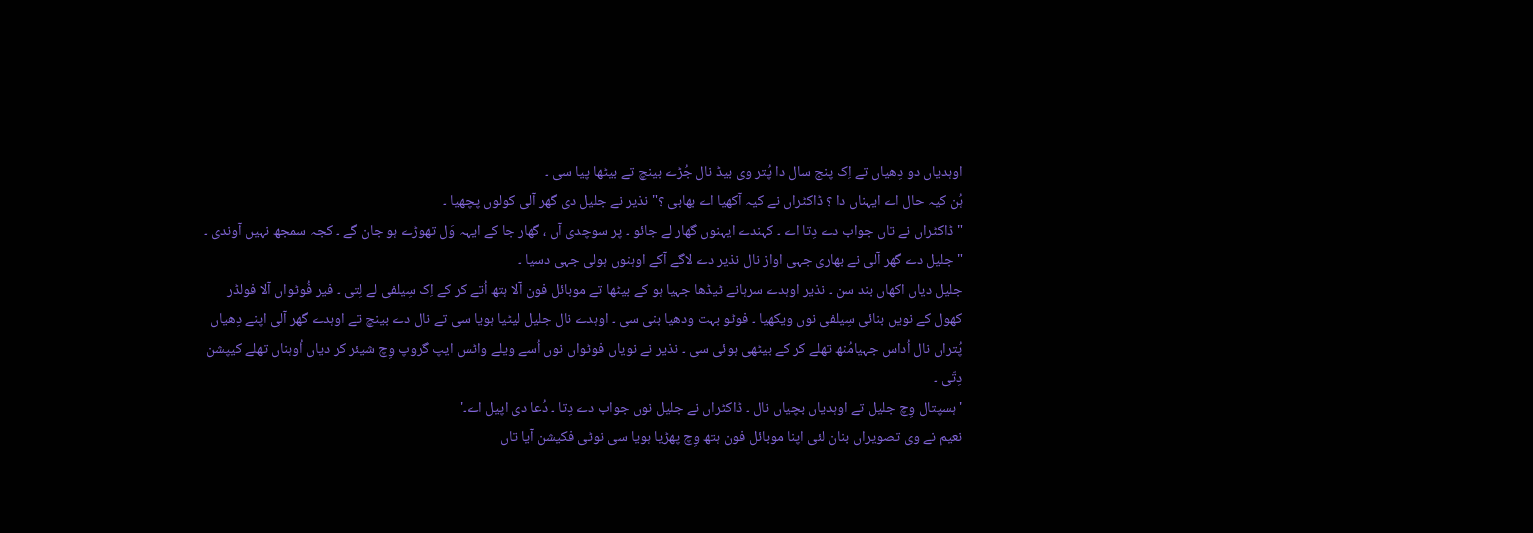اوہدیاں دو دِھیاں تے اِک پنج سال دا پُتر وی بیڈ نال جُڑے بینچ تے بیٹھا پیا سی ۔
ہُن کیہ حال اے ایہناں دا ؟ ڈاکٹراں نے کیہ آکھیا اے بھابی ؟" نذیر نے جلیل دی گھر آلی کولوں پچھیا ۔
" ڈاکٹراں نے تاں جواب دے دِتا اے ۔ کہندے ایہنوں گھار لے جائو ۔ پر سوچدی آں ، گھار جا کے ایہہ وَل تھوڑے ہو جان گے ۔ کجہ سمجھ نہیں آوندی ۔ " جلیل دے گھر آلی نے بھاری جہی اواز نال نذیر دے لاگے آکے اوہنوں ہولی جہی دسیا ۔
جلیل دیاں اکھاں بند سن ۔ نذیر اوہدے سرہانے ٹیڈھا جہیا ہو کے بیٹھا تے موبائل فون آلا ہتھ اُتے کر کے اِک سِیلفی لے لِتی ۔ فیر فُوٹواں آلا فولڈر کھول کے نویں بنائی سِیلفی نوں ویکھیا ۔ فوٹو بہت ودھیا بنی سی ۔ اوہدے نال جلیل لیٹیا ہویا سی تے نال دے بینچ تے اوہدے گھر آلی اپنے دِھیاں پُتراں نال اُداس جہیامُنھ تھلے کر کے بیٹھی ہوئی سی ۔ نذیر نے نویاں فوٹواں نوں اُسے ویلے واٹس ایپ گروپ وِچ شیئر کر دیاں اُوہناں تھلے کیپشن دِتّی ۔
' ہسپتال وِچ جلیل تے اوہدیاں بچیاں نال ۔ ڈاکٹراں نے جلیل نوں جواب دے دِتا ۔ دُعا دی اپیل اے۔'
نعیم نے وی تصویراں بنان لئی اپنا موبائل فون ہتھ وِچ پھڑیا ہویا سی نوٹی فکیشن آیا تاں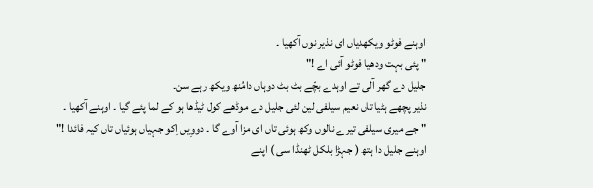اوہنے فوٹو ویکھدیاں ای نذیر نوں آکھیا ۔
" پئی بہت ودھیا فوٹو آئی اے !"
جلیل دے گھر آلی تے اوہدے بچّے بٹ بٹ دوہاں دامُنھ ویکھ رہے سن۔
نذیر پچھے ہٹیا تاں نعیم سیلفی لین لئی جلیل دے موڈھے کول ٹیڈھا ہو کے لما پئے گیا ۔ اوہنے آکھیا ۔
" جے میری سیلفی تیرے نالوں وکھ ہوئی تاں ای مزا آوے گا ۔ دووِیں اِکو جہیاں ہوئیاں تاں کیہ فائدا !"
اوہنے جلیل دا ہتھ ( جہڑا بلکل ٹھنڈا سی ) اپنے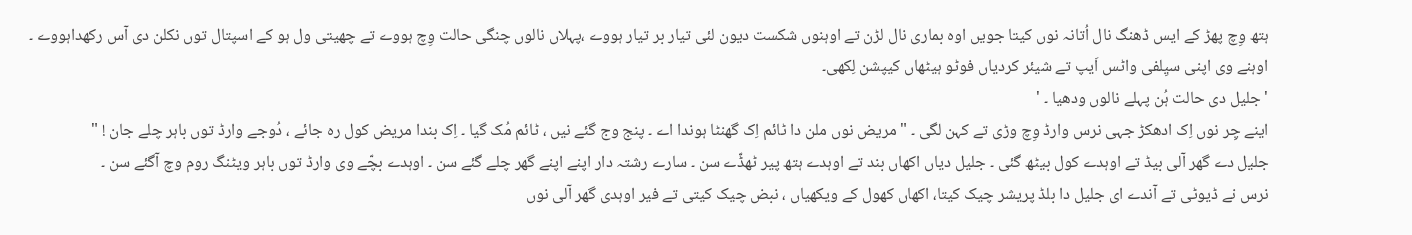ہتھ وِچ پھڑ کے ایس ڈھنگ نال اُتانہ نوں کیتا جویں اوہ بماری نال لڑن تے اوہنوں شکست دیون لئی تیار بر تیار ہووے ،پہلاں نالوں چنگی حالت وِچ ہووے تے چھیتی ول ہو کے اسپتال توں نکلن دی آس رکھداہووے ۔
اوہنے وی اپنی سیِلفی واٹس اَیپ تے شیئر کردیاں فوٹو ہیٹھاں کیپشن لِکھی۔
'جلیل دی حالت ہُن پہلے نالوں ودھیا ۔ '
اینے چِر نوں اِک ادھکڑ جہی نرس وارڈ وِچ وڑی تے کہن لگی ۔ " مریض نوں ملن دا ٹائم اِک گھنٹا ہوندا اے ۔ پنج وج گئے نیں ، ٹائم مُک گیا ۔ اِک بندا مریض کول رہ جائے ، دُوجے وارڈ توں باہر چلے جان ! "
جلیل دے گھر آلی بیڈ تے اوہدے کول بیٹھ گئی ۔ جلیل دیاں اکھاں بند تے اوہدے ہتھ پیر ٹھڈّے سن ۔ سارے رشتہ دار اپنے اپنے گھر چلے گئے سن ۔ اوہدے بچّے وی وارڈ توں باہر ویٹنگ روم وچ آگئے سن ۔
نرس نے ڈیوٹی تے آندے ای جلیل دا بلڈ پریشر چیک کیتا، اکھاں کھول کے ویکھیاں ، نبض چیک کیتی تے فیر اوہدی گھر آلی نوں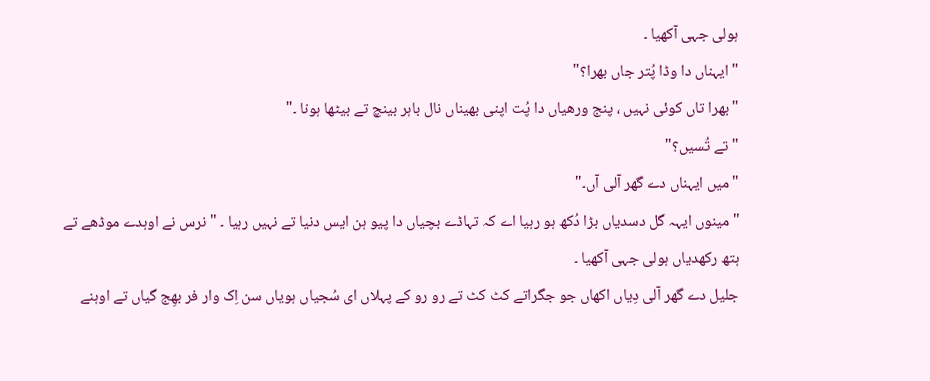ہولی جہی آکھیا ۔
"ایہناں دا وڈا پُتر جاں بھرا؟"
"بھرا تاں کوئی نہیں ، پنج ورھیاں دا پُت اپنی بھیناں نال باہر بینچ تے بیٹھا ہونا ۔"
"تے تُسیں؟"
"میں ایہناں دے گھر آلی آں۔"
"مینوں ایہہ گل دسدیاں بڑا دُکھ ہو رہیا اے کہ تہاڈے بچیاں دا پیو ہن ایس دنیا تے نہیں رہیا ۔ " نرس نے اوہدے موڈھے تے ہتھ رکھدیاں ہولی جہی آکھیا ۔
جلیل دے گھر آلی دِیاں اکھاں جو جگراتے کٹ کٹ تے رو رو کے پہلاں ای سُجیاں ہویاں سن اِک وار فر بھِج گیاں تے اوہنے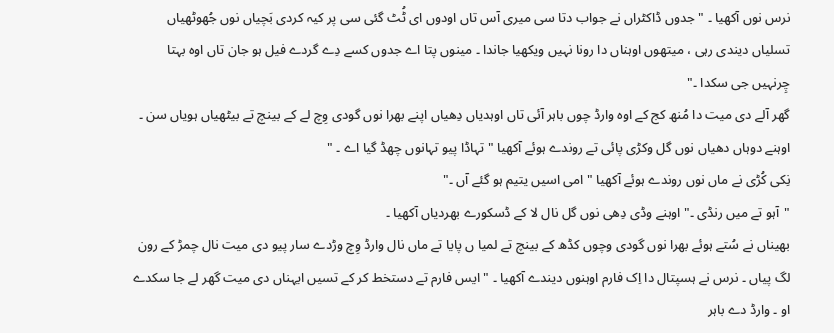نرس نوں آکھیا ۔ " جدوں ڈاکٹراں نے جواب دتا سی میری آس تاں اودوں ای ٹُٹ گئی سی پر کیہ کردی بَچیاں نوں جُھوٹھیاں تسلیاں دیندی رہی ، میتھوں اوہناں دا رونا نہیں ویکھیا جاندا ۔ مینوں پتا اے جدوں کسے دِے گردے فیل ہو جان تاں اوہ بہتا چِرنہیں جی سکدا ۔"
گھر آلے دی میت دا مُنھ کج کے اوہ وارڈ چوں باہر آئی تاں اوہدیاں دِھیاں اپنے بھرا نوں گودی وِچ لے کے بینچ تے بیٹھیاں ہویاں سن ۔ اوہنے دوہاں دھیاں نوں گل وکڑی پائی تے روندے ہوئے آکھیا " تہاڈا پیو تہانوں چھڈ گیا اے ۔ "
نِکی کُڑی نے ماں نوں روندے ہوئے آکھیا " امی اسیں یتیم ہو گئے آں ۔"
"آہو تے میں رنڈی ۔" اوہنے وڈی دِھی نوں گل نال لا کے ڈسکورے بھردیاں آکھیا ۔
بھیناں نے سُتے ہوئے بھرا نوں گودی وچوں کڈھ کے بینچ تے لمیا ں پایا تے ماں نال وارڈ وِچ وڑدے سار پیو دی میت نال چمڑ کے رون لگ پیاں ۔ نرس نے ہسپتال دا اِک فارم اوہنوں دیندے آکھیا ۔ " ایس فارم تے دستخط کر کے تسیں ایہناں دی میت گھر لے جا سکدے او ۔ وارڈ دے باہر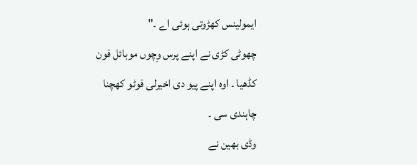ایمولینس کھڑوتی ہوئی اے ۔"
چھوٹی کڑی نے اپنے پرس وِچوں موبائل فون کڈھیا ۔ اوہ اپنے پیو دی اخیرلی فوٹو کھچنا چاہندی سی ۔
وڈی بھین نے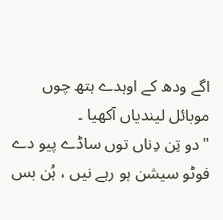اگے ودھ کے اوہدے ہتھ چوں موبائل لیندیاں آکھیا ۔
"دو تِن دِناں توں ساڈے پیو دے فوٹو سیشن ہو رہے نیں ، ہُن بس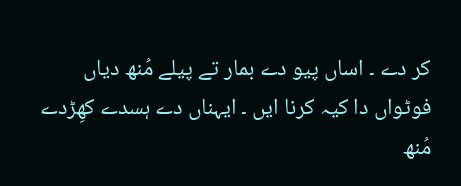کر دے ۔ اساں پیو دے بمار تے پیلے مُنھ دیاں فوٹواں دا کیہ کرنا ایں ۔ ایہناں دے ہسدے کھِڑدے مُنھ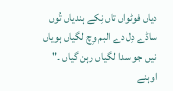دیاں فوٹواں تاں نِکے ہندیاں تُوں ساڈے دِل دے البم وِچ لگیاں ہویاں نیں جو سدا لگیاں رہن گیاں ۔" اوہنے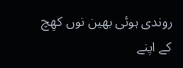روندی ہوئی بھین نوں کھِچ کے اپنے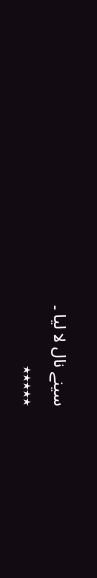سینے نال لا لیا ۔
٭٭٭٭٭